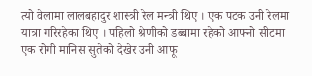त्यो वेलामा लालबहादुर शास्त्री रेल मन्त्री थिए । एक पटक उनी रेलमा यात्रा गरिरहेका थिए । पहिलो श्रेणीको डब्बामा रहेको आफ्नो सीटमा एक रोगी मानिस सुतेको देखेर उनी आफू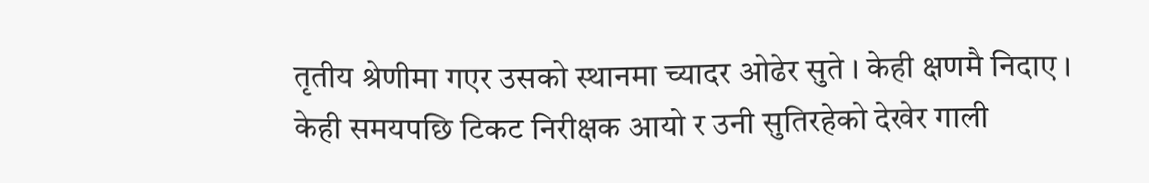तृतीय श्रेणीमा गएर उसको स्थानमा च्यादर ओढेर सुते । केही क्षणमै निदाए ।
केही समयपछि टिकट निरीक्षक आयो र उनी सुतिरहेको देखेर गाली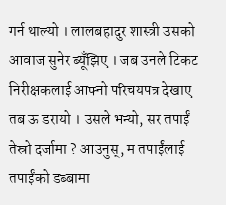गर्न थाल्यो । लालबहादुर शास्त्री उसको आवाज सुनेर ब्यूँझिए । जब उनले टिकट निरीक्षकलाई आफ्नो परिचयपत्र देखाए तब ऊ डरायो । उसले भन्यो, सर तपाईं तेस्रो दर्जामा ? आउनुस्, म तपाईंलाई तपाईंको डब्बामा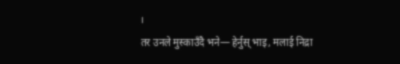।
तर उनले मुस्काउँदै भने— हेर्नुस् भाइ, मलाई निद्रा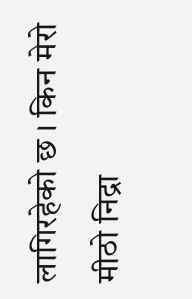लागिरहेको छ । किन मेरो मीठो निद्रा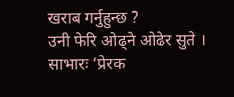खराब गर्नुहुन्छ ?
उनी फेरि ओढ्ने ओढेर सुते ।
साभारः ‘प्रेरक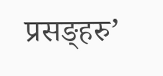प्रसङ्हरु’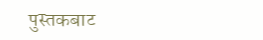पुस्तकबाट